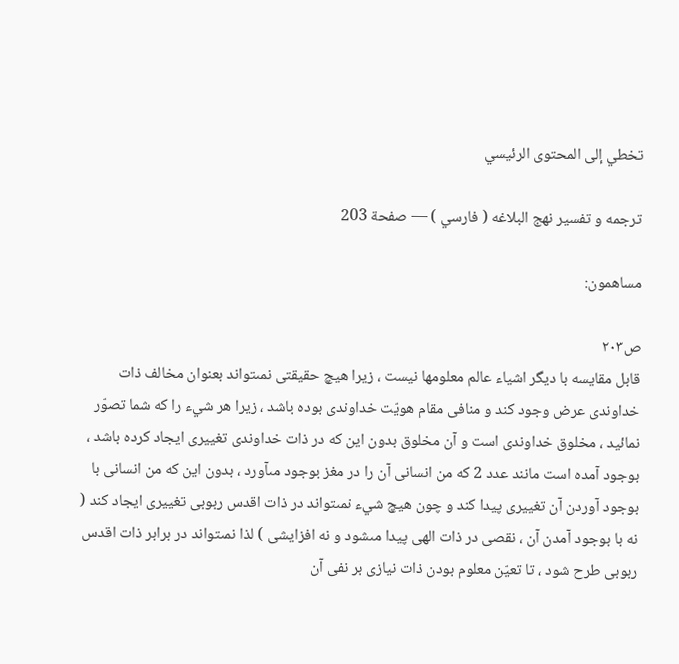تخطي إلى المحتوى الرئيسي

ترجمه و تفسير نهج البلاغه ( فارسي ) — صفحة 203

مساهمون:

ص٢٠٣
قابل مقايسه با ديگر اشياء عالم معلومها نيست ، زيرا هيچ حقيقتى نمىتواند بعنوان مخالف ذات خداوندى عرض وجود كند و منافى مقام هويّت خداوندى بوده باشد ، زيرا هر شيء را كه شما تصوّر نمائيد ، مخلوق خداوندى است و آن مخلوق بدون اين كه در ذات خداوندى تغييرى ايجاد كرده باشد ، بوجود آمده است مانند عدد 2 كه من انسانى آن را در مغز بوجود مىآورد ، بدون اين كه من انسانى با بوجود آوردن آن تغييرى پيدا كند و چون هيچ شيء نمىتواند در ذات اقدس ربوبى تغييرى ايجاد كند ( نه با بوجود آمدن آن ، نقصى در ذات الهى پيدا مىشود و نه افزايشى ) لذا نمىتواند در برابر ذات اقدس ربوبى طرح شود ، تا تعيّن معلوم بودن ذات نيازى بر نفى آن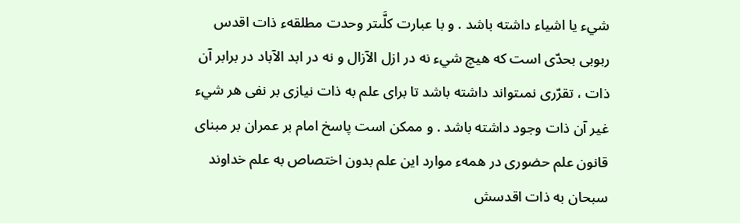شيء يا اشياء داشته باشد . و با عبارت كلَّىتر وحدت مطلقهء ذات اقدس ربوبى بحدّى است كه هيچ شيء نه در ازل الآزال و نه در ابد الآباد در برابر آن ذات ، تقرّرى نمىتواند داشته باشد تا براى علم به ذات نيازى بر نفى هر شيء غير آن ذات وجود داشته باشد . و ممكن است پاسخ امام بر عمران بر مبناى قانون علم حضورى در همهء موارد اين علم بدون اختصاص به علم خداوند سبحان به ذات اقدسش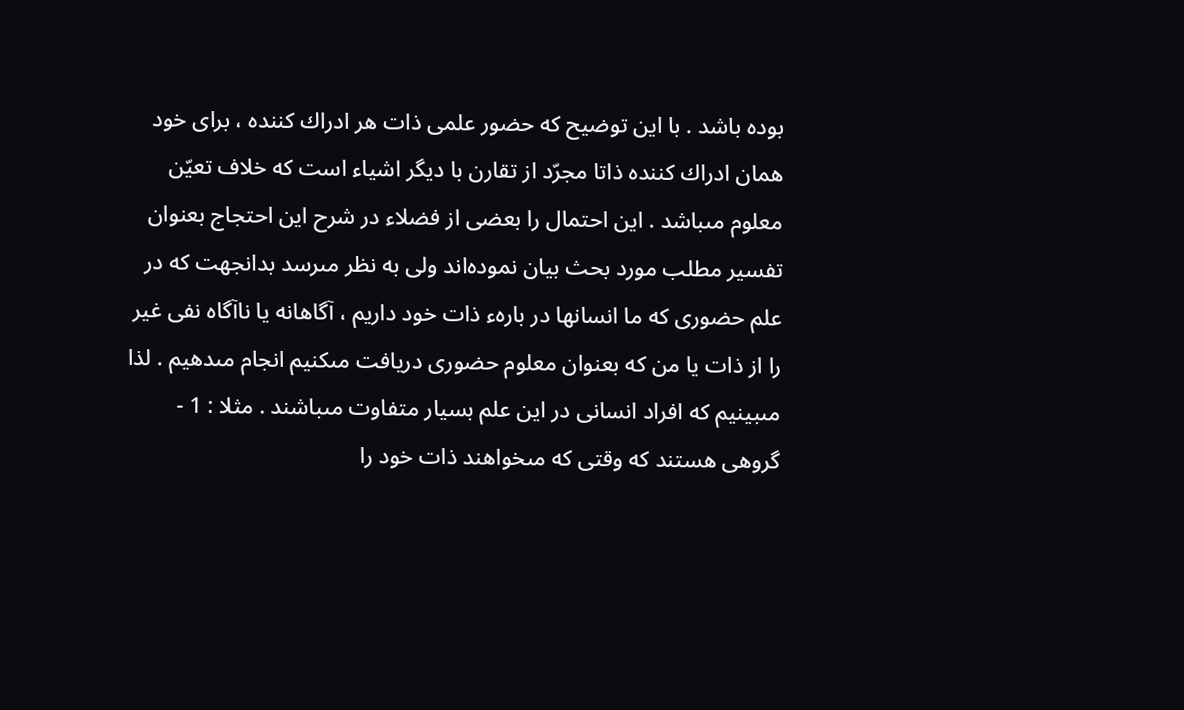بوده باشد . با اين توضيح كه حضور علمى ذات هر ادراك كننده ، براى خود همان ادراك كننده ذاتا مجرّد از تقارن با ديگر اشياء است كه خلاف تعيّن معلوم مىباشد . اين احتمال را بعضى از فضلاء در شرح اين احتجاج بعنوان تفسير مطلب مورد بحث بيان نموده‌اند ولى به نظر مىرسد بدانجهت كه در علم حضورى كه ما انسانها در بارهء ذات خود داريم ، آگاهانه يا ناآگاه نفى غير را از ذات يا من كه بعنوان معلوم حضورى دريافت مىكنيم انجام مىدهيم . لذا مىبينيم كه افراد انسانى در اين علم بسيار متفاوت مىباشند . مثلا : 1 - گروهى هستند كه وقتى كه مىخواهند ذات خود را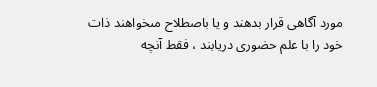مورد آگاهى قرار بدهند و يا باصطلاح مىخواهند ذات خود را با علم حضورى دريابند ، فقط آنچه